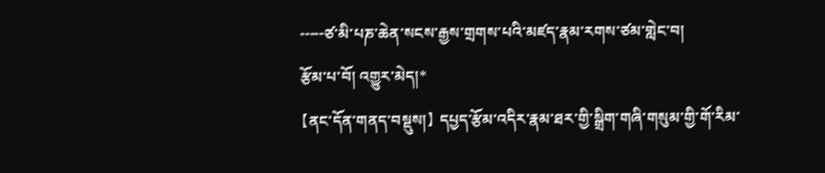-----ཙ་མི་པཎ་ཆེན་སངས་རྒྱས་གྲགས་པའི་མཛད་རྣམ་རགས་ཙམ་གླེང་བ།
རྩོམ་པ་བོ། འགྱུར་མེད།*
【ནང་དོན་གནད་བསྡུས།】 དཔྱད་རྩོམ་འདིར་རྣམ་ཐར་གྱི་སྒྲིག་གཞི་གསུམ་གྱི་གོ་རིམ་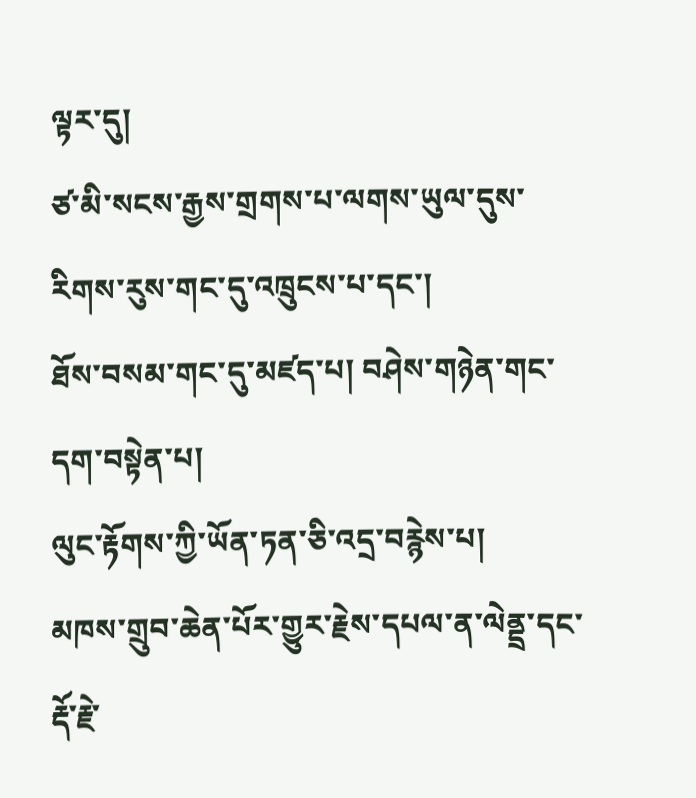ལྟར་དུ།
ཙ་མི་སངས་རྒྱས་གྲགས་པ་ལགས་ཡུལ་དུས་རིགས་རུས་གང་དུ་འཁྲུངས་པ་དང་།
ཐོས་བསམ་གང་དུ་མཛད་པ། བཤེས་གཉེན་གང་དག་བསྟེན་པ།
ལུང་རྟོགས་ཀྱི་ཡོན་ཏན་ཅི་འདྲ་བརྙེས་པ།
མཁས་གྲུབ་ཆེན་པོར་གྱུར་རྗེས་དཔལ་ན་ལེནྡྲ་དང་རྡོ་རྗེ་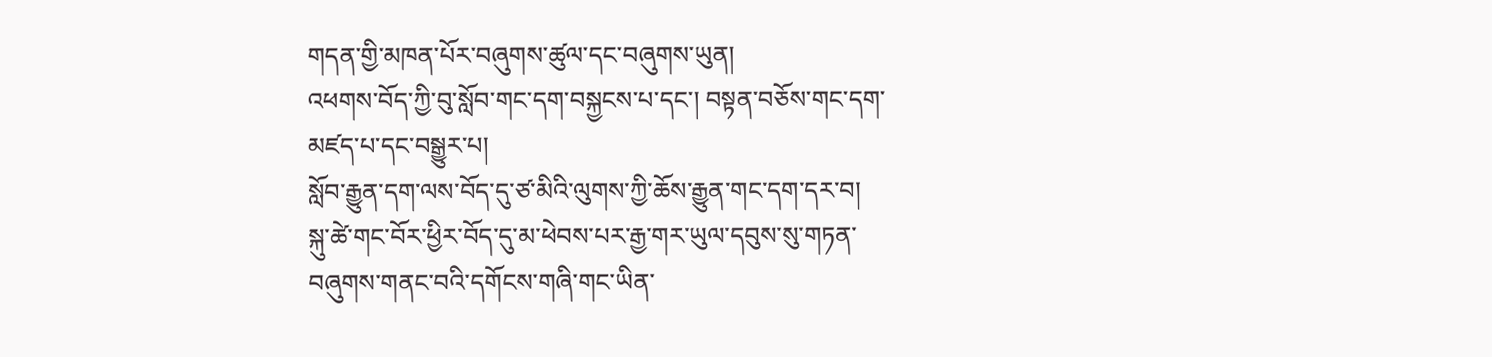གདན་གྱི་མཁན་པོར་བཞུགས་ཚུལ་དང་བཞུགས་ཡུན།
འཕགས་བོད་ཀྱི་བུ་སློབ་གང་དག་བསྐྱངས་པ་དང་། བསྟན་བཅོས་གང་དག་མཛད་པ་དང་བསྒྱུར་པ།
སློབ་རྒྱུན་དག་ལས་བོད་དུ་ཙ་མིའི་ལུགས་ཀྱི་ཆོས་རྒྱུན་གང་དག་དར་བ།
སྐུ་ཚེ་གང་བོར་ཕྱིར་བོད་དུ་མ་ཕེབས་པར་རྒྱ་གར་ཡུལ་དབུས་སུ་གཏན་བཞུགས་གནང་བའི་དགོངས་གཞི་གང་ཡིན་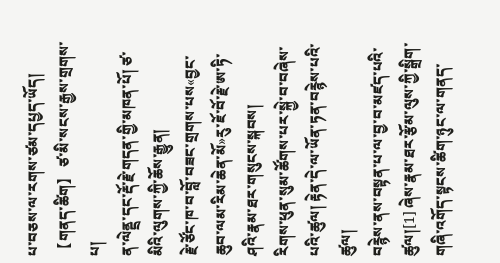པ་བཅས་ལ་རགས་ཙམ་དཔྱད་ཡོད།
【གནད་ཚིག】 ཙ་མི་སངས་རྒྱས་གྲགས་པ།
ན་ལེནྡྲ་དང་རྡོ་རྗེ་གདན་གྱི་མཁན་པོ། ཙ་མིའི་ལུགས་ཀྱི་ཆོས་རྒྱུན།
རྗེ་ཙོང་ཁ་བ་བློ་བཟང་གྲགས་པས«བྱང་ཆུབ་ལམ་རིམ་ཆེན་མོ»རུ་ཇོ་བོ་རྗེ་ཨ་ཏི་ཤའི་རྣམ་ཐར་གསུངས་སྐབས།
རིགས་ཕུན་སུམ་ཚོགས་པར་སྐྱེ་བ་བཞེས་པའི་ཚུལ། རྟེན་དེ་ལ་ཡོན་ཏན་བརྙེས་པའི་ཚུལ།
བརྙེས་ནས་བསྟན་པ་ལ་བྱ་བ་མཛད་པའི་ཚུལ།[1] ཞེས་རྣམ་ཐར་རྩོམ་ལུས་ཀྱི་སྒྲིག་གཞི་འགོད་སྟངས་ཚིག་ཉུང་ལ་གནད་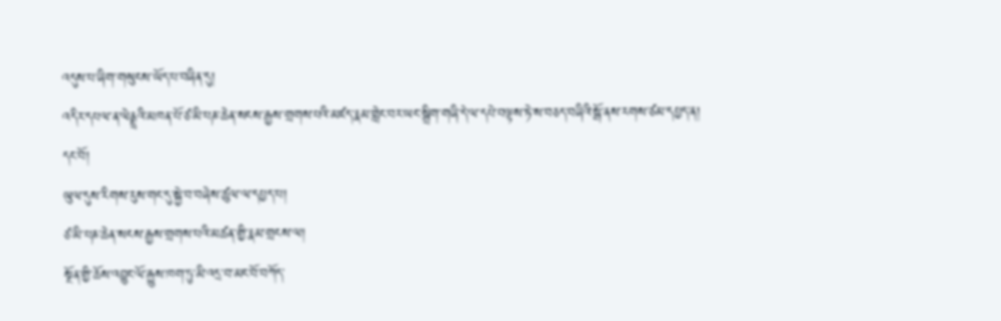འདུས་པ་ཞིག་གསུངས་ཡོད་པ་བཞིན་དུ།
འདིར་དཔལ་ན་ལེནྡྲའི་མཁན་པོ་ཙ་མི་པཎ་ཆེན་སངས་རྒྱས་གྲགས་པའི་མཛད་རྣམ་གླེང་བར་ཡང་སྒྲིག་གཞི་དེ་ལ་དཔེ་བལྟས་ཏེ་ས་བཅད་བཞིའི་སྒོ་ནས་རགས་ཙམ་དཔྱད་ན།
དང་བོ།
ཡུལ་དུས་རིགས་རུས་གང་དུ་སྐྱེ་བ་བཞེས་ཚུལ་ལ་དཔྱད་པ།
ཙ་མི་པཎ་ཆེན་སངས་རྒྱས་གྲགས་པའི་མཚན་གྱི་རྣམ་གྲངས་ལ།
སྔོན་གྱི་ཆོས་འབྱུང་ལོ་རྒྱུས་ཁག་ཏུ་མི་འདྲ་བ་མང་བོ་བཀོད་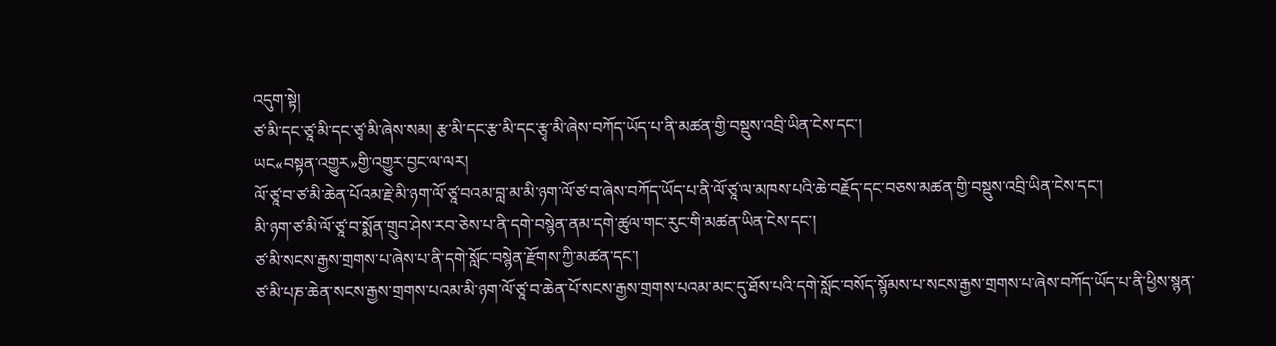འདུག་སྟེ།
ཙ་མི་དང་ཙཱ་མི་དང་ཙྭ་མི་ཞེས་སམ། རྩ་མི་དང་རྩ་མི་དང་རྩྭ་མི་ཞེས་བཀོད་ཡོད་པ་ནི་མཚན་གྱི་བསྡུས་འབྲི་ཡིན་ངེས་དང་།
ཡང«བསྟན་འགྱུར»གྱི་འགྱུར་བྱང་ལ་ལར།
ལོ་ཙཱ་བ་ཙ་མི་ཆེན་པོའམ་རྗེ་མི་ཉག་ལོ་ཙཱ་བའམ་བླ་མ་མི་ཉག་ལོ་ཙ་བ་ཞེས་བཀོད་ཡོད་པ་ནི་ལོ་ཙཱ་ལ་མཁས་པའི་ཆེ་བརྗོད་དང་བཅས་མཚན་གྱི་བསྡུས་འབྲི་ཡིན་ངེས་དང་།
མི་ཉག་ཙ་མི་ལོ་ཙཱ་བ་སྨོན་གྲུབ་ཤེས་རབ་ཅེས་པ་ནི་དགེ་བསྙེན་ནམ་དགེ་ཚུལ་གང་རུང་གི་མཚན་ཡིན་ངེས་དང་།
ཙ་མི་སངས་རྒྱས་གྲགས་པ་ཞེས་པ་ནི་དགེ་སློང་བསྙེན་རྫོགས་ཀྱི་མཚན་དང་།
ཙ་མི་པཎ་ཆེན་སངས་རྒྱས་གྲགས་པའམ་མི་ཉག་ལོ་ཙཱ་བ་ཆེན་པོ་སངས་རྒྱས་གྲགས་པའམ་མང་དུ་ཐོས་པའི་དགེ་སློང་བསོད་སྙོམས་པ་སངས་རྒྱས་གྲགས་པ་ཞེས་བཀོད་ཡོད་པ་ནི་ཕྱིས་སྙན་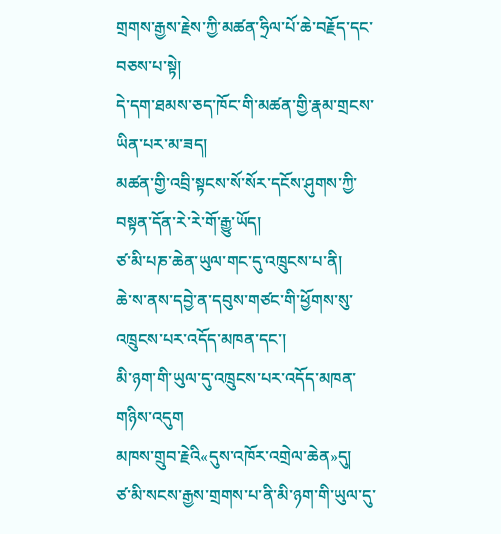གྲགས་རྒྱས་རྗེས་ཀྱི་མཚན་ཧྲིལ་པོ་ཆེ་བརྗོད་དང་བཅས་པ་སྟེ།
དེ་དག་ཐམས་ཅད་ཁོང་གི་མཚན་གྱི་རྣམ་གྲངས་ཡིན་པར་མ་ཟད།
མཚན་གྱི་འབྲི་སྟངས་སོ་སོར་དངོས་ཤུགས་ཀྱི་བསྟན་དོན་རེ་རེ་གོ་རྒྱུ་ཡོད།
ཙ་མི་པཎ་ཆེན་ཡུལ་གང་དུ་འཁྲུངས་པ་ནི།
ཆེ་ས་ནས་དབྱེ་ན་དབུས་གཙང་གི་ཕྱོགས་སུ་འཁྲུངས་པར་འདོད་མཁན་དང་།
མི་ཉག་གི་ཡུལ་དུ་འཁྲུངས་པར་འདོད་མཁན་གཉིས་འདུག
མཁས་གྲུབ་རྗེའི«དུས་འཁོར་འགྲེལ་ཆེན»དུ།
ཙ་མི་སངས་རྒྱས་གྲགས་པ་ནི་མི་ཉག་གི་ཡུལ་དུ་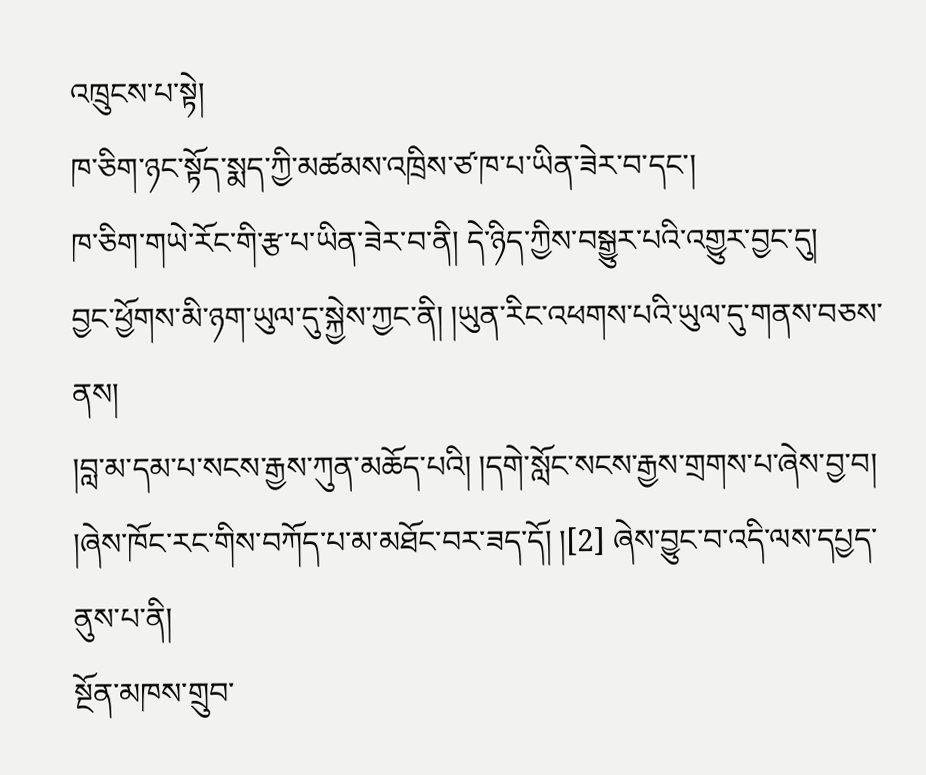འཁྲུངས་པ་སྟེ།
ཁ་ཅིག་ཉང་སྟོད་སྨད་ཀྱི་མཚམས་འཁྲིས་ཙ་ཁ་པ་ཡིན་ཟེར་བ་དང་།
ཁ་ཅིག་གཡེ་རོང་གི་རྩ་པ་ཡིན་ཟེར་བ་ནི། དེ་ཉིད་ཀྱིས་བསྒྱུར་པའི་འགྱུར་བྱང་དུ།
བྱང་ཕྱོགས་མི་ཉག་ཡུལ་དུ་སྐྱེས་ཀྱང་ནི། །ཡུན་རིང་འཕགས་པའི་ཡུལ་དུ་གནས་བཅས་ནས།
།བླ་མ་དམ་པ་སངས་རྒྱས་ཀུན་མཆོད་པའི། །དགེ་སློང་སངས་རྒྱས་གྲགས་པ་ཞེས་བྱ་བ།
།ཞེས་ཁོང་རང་གིས་བཀོད་པ་མ་མཐོང་བར་ཟད་དོ། །[2] ཞེས་བྱུང་བ་འདི་ལས་དཔྱད་ནུས་པ་ནི།
སྔོན་མཁས་གྲུབ་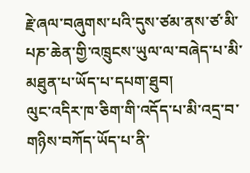རྗེ་ཞལ་བཞུགས་པའི་དུས་ཙམ་ནས་ཙ་མི་པཎ་ཆེན་གྱི་འཁྲུངས་ཡུལ་ལ་བཞེད་པ་མི་མཐུན་པ་ཡོད་པ་དཔག་ཐུབ།
ལུང་འདིར་ཁ་ཅིག་གི་འདོད་པ་མི་འདྲ་བ་གཉིས་བཀོད་ཡོད་པ་ནི་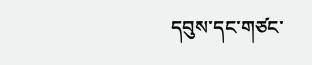དབུས་དང་གཙང་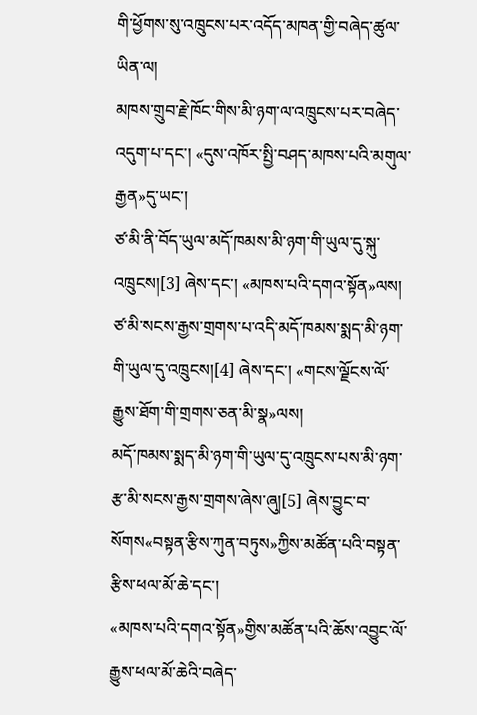གི་ཕྱོགས་སུ་འཁྲུངས་པར་འདོད་མཁན་གྱི་བཞེད་ཚུལ་ཡིན་ལ།
མཁས་གྲུབ་རྗེ་ཁོང་གིས་མི་ཉག་ལ་འཁྲུངས་པར་བཞེད་འདུག་པ་དང་། «དུས་འཁོར་སྤྱི་བཤད་མཁས་པའི་མགུལ་རྒྱན»དུ་ཡང་།
ཙ་མི་ནི་བོད་ཡུལ་མདོ་ཁམས་མི་ཉག་གི་ཡུལ་དུ་སྐུ་འཁྲུངས།[3] ཞེས་དང་། «མཁས་པའི་དགའ་སྟོན»ལས།
ཙ་མི་སངས་རྒྱས་གྲགས་པ་འདི་མདོ་ཁམས་སྨད་མི་ཉག་གི་ཡུལ་དུ་འཁྲུངས།[4] ཞེས་དང་། «གངས་ལྗོངས་ལོ་རྒྱུས་ཐོག་གི་གྲགས་ཅན་མི་སྣ»ལས།
མདོ་ཁམས་སྨད་མི་ཉག་གི་ཡུལ་དུ་འཁྲུངས་པས་མི་ཉག་རྩ་མི་སངས་རྒྱས་གྲགས་ཞེས་ཞུ།[5] ཞེས་བྱུང་བ་སོགས«བསྟན་རྩིས་ཀུན་བཏུས»ཀྱིས་མཚོན་པའི་བསྟན་རྩིས་ཕལ་མོ་ཆེ་དང་།
«མཁས་པའི་དགའ་སྟོན»གྱིས་མཚོན་པའི་ཆོས་འབྱུང་ལོ་རྒྱུས་ཕལ་མོ་ཆེའི་བཞེད་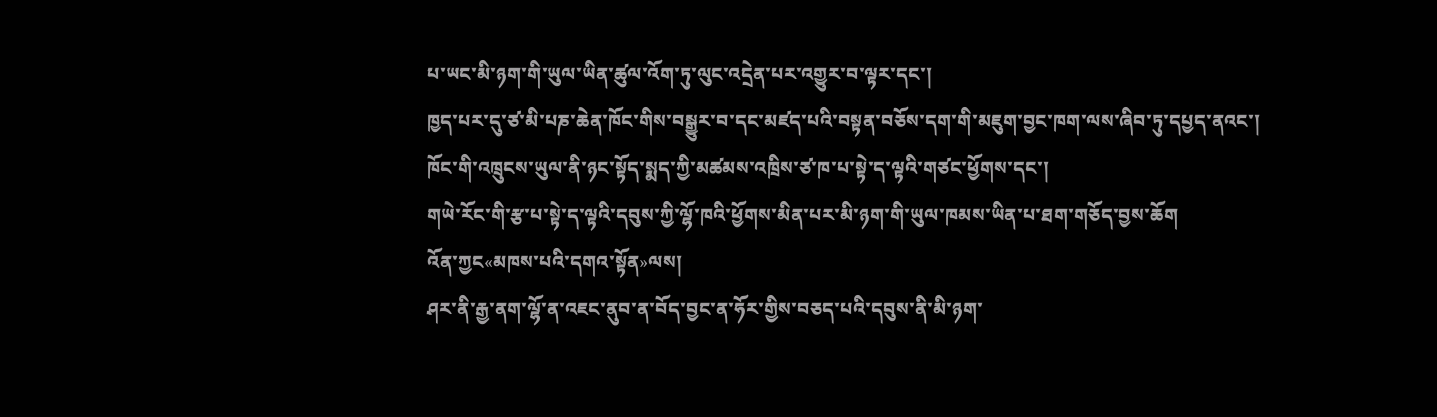པ་ཡང་མི་ཉག་གི་ཡུལ་ཡིན་ཚུལ་འོག་ཏུ་ལུང་འདྲེན་པར་འགྱུར་བ་ལྟར་དང་།
ཁྱད་པར་དུ་ཙ་མི་པཎ་ཆེན་ཁོང་གིས་བསྒྱུར་བ་དང་མཛད་པའི་བསྟན་བཅོས་དག་གི་མཇུག་བྱང་ཁག་ལས་ཞིབ་ཏུ་དཔྱད་ནའང་།
ཁོང་གི་འཁྲུངས་ཡུལ་ནི་ཉང་སྟོད་སྨད་ཀྱི་མཚམས་འཁྲིས་ཙ་ཁ་པ་སྟེ་ད་ལྟའི་གཙང་ཕྱོགས་དང་།
གཡེ་རོང་གི་རྩ་པ་སྟེ་ད་ལྟའི་དབུས་ཀྱི་ལྷོ་ཁའི་ཕྱོགས་མིན་པར་མི་ཉག་གི་ཡུལ་ཁམས་ཡིན་པ་ཐག་གཅོད་བྱས་ཆོག
འོན་ཀྱང«མཁས་པའི་དགའ་སྟོན»ལས།
ཤར་ནི་རྒྱ་ནག་ལྷོ་ན་འཇང་ནུབ་ན་བོད་བྱང་ན་ཧོར་གྱིས་བཅད་པའི་དབུས་ནི་མི་ཉག་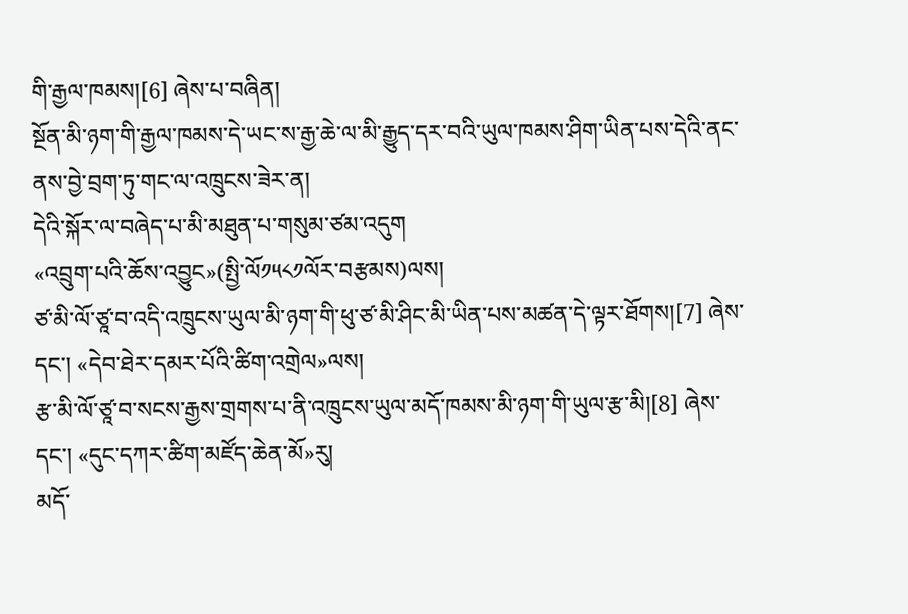གི་རྒྱལ་ཁམས།[6] ཞེས་པ་བཞིན།
སྔོན་མི་ཉག་གི་རྒྱལ་ཁམས་དེ་ཡང་ས་རྒྱ་ཆེ་ལ་མི་རྒྱུད་དར་བའི་ཡུལ་ཁམས་ཤིག་ཡིན་པས་དེའི་ནང་ནས་བྱེ་བྲག་ཏུ་གང་ལ་འཁྲུངས་ཟེར་ན།
དེའི་སྐོར་ལ་བཞེད་པ་མི་མཐུན་པ་གསུམ་ཙམ་འདུག
«འབྲུག་པའི་ཆོས་འབྱུང»(སྤྱི་ལོ༡༥༨༡ལོར་བརྩམས)ལས།
ཙ་མི་ལོ་ཙཱ་བ་འདི་འཁྲུངས་ཡུལ་མི་ཉག་གི་ཕུ་ཙ་མི་ཤིང་མི་ཡིན་པས་མཚན་དེ་ལྟར་ཐོགས།[7] ཞེས་དང་། «དེབ་ཐེར་དམར་པོའི་ཚིག་འགྲེལ»ལས།
རྩ་མི་ལོ་ཙཱ་བ་སངས་རྒྱས་གྲགས་པ་ནི་འཁྲུངས་ཡུལ་མདོ་ཁམས་མི་ཉག་གི་ཡུལ་རྩ་མི།[8] ཞེས་དང་། «དུང་དཀར་ཚིག་མཛོད་ཆེན་མོ»རུ།
མདོ་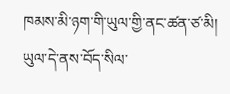ཁམས་མི་ཉག་གི་ཡུལ་གྱི་ནང་ཚན་ཙ་མི།
ཡུལ་དེ་ནས་བོད་སིལ་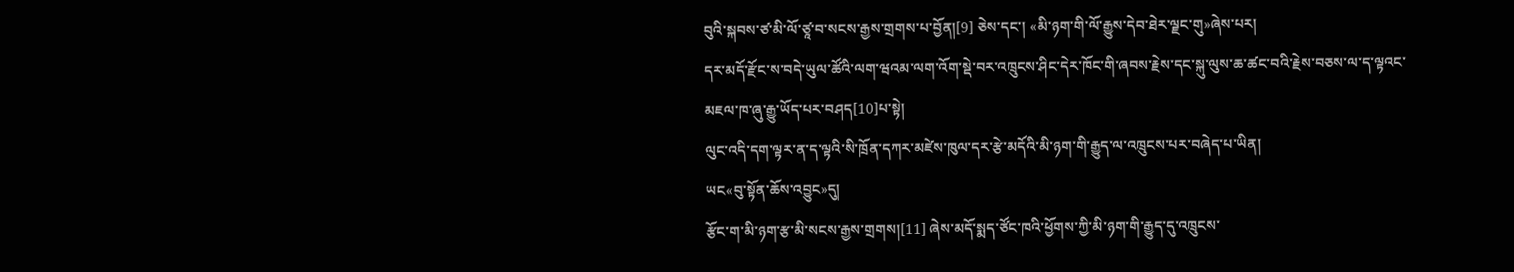བུའི་སྐབས་ཙ་མི་ལོ་ཙཱ་བ་སངས་རྒྱས་གྲགས་པ་བྱོན།[9] ཅེས་དང་། «མི་ཉག་གི་ལོ་རྒྱུས་དེབ་ཐེར་ལྗང་གུ»ཞེས་པར།
དར་མདོ་རྫོང་ས་བདེ་ཡུལ་ཚོའི་ལག་ཝའམ་ལག་འོག་སྡེ་བར་འཁྲུངས་ཤིང་དེར་ཁོང་གི་ཞབས་རྗེས་དང་སྐུ་ལུས་ཆ་ཚང་བའི་རྗེས་བཅས་ལ་ད་ལྟའང་མཇལ་ཁ་ཞུ་རྒྱུ་ཡོད་པར་བཤད[10]པ་སྟེ།
ལུང་འདི་དག་ལྟར་ན་ད་ལྟའི་སི་ཁྲོན་དཀར་མཛེས་ཁུལ་དར་རྩེ་མདོའི་མི་ཉག་གི་རྒྱུད་ལ་འཁྲུངས་པར་བཞེད་པ་ཡིན།
ཡང«བུ་སྟོན་ཆོས་འབྱུང»དུ།
རྩོང་ག་མི་ཉག་རྩ་མི་སངས་རྒྱས་གྲགས།[11] ཞེས་མདོ་སྨད་ཙོང་ཁའི་ཕྱོགས་ཀྱི་མི་ཉག་གི་རྒྱུད་དུ་འཁྲུངས་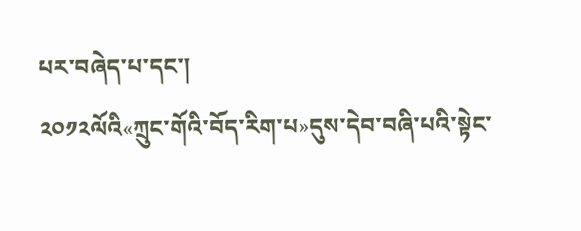པར་བཞེད་པ་དང་།
༢༠༡༢ལོའི«ཀྲུང་གོའི་བོད་རིག་པ»དུས་དེབ་བཞི་པའི་སྟེང་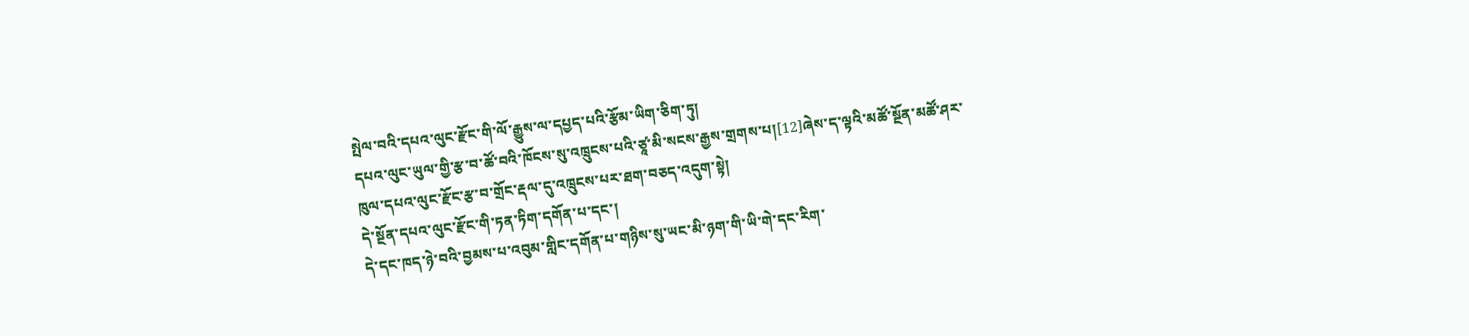སྤེལ་བའི་དཔའ་ལུང་རྫོང་གི་ལོ་རྒྱུས་ལ་དཔྱད་པའི་རྩོམ་ཡིག་ཅིག་ཏུ།
དཔའ་ལུང་ཡུལ་གྱི་རྩ་བ་ཚོ་བའི་ཁོངས་སུ་འཁྲུངས་པའི་ཙཱ་མི་སངས་རྒྱས་གྲགས་པ།[12]ཞེས་ད་ལྟའི་མཚོ་སྔོན་མཚོ་ཤར་ཁུལ་དཔའ་ལུང་རྫོང་རྩ་བ་གྲོང་རྡལ་དུ་འཁྲུངས་པར་ཐག་བཅད་འདུག་སྟེ།
དེ་སྔོན་དཔའ་ལུང་རྫོང་གི་ཏན་ཏིག་དགོན་པ་དང་།
དེ་དང་ཁད་ཉེ་བའི་བྱམས་པ་འབུམ་གླིང་དགོན་པ་གཉིས་སུ་ཡང་མི་ཉག་གི་ཡི་གེ་དང་རིག་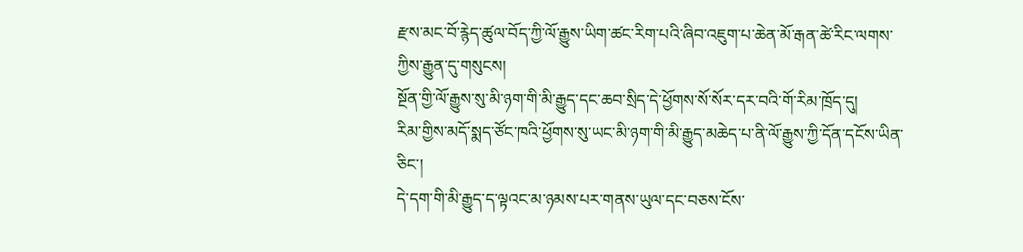རྫས་མང་བོ་རྙེད་ཚུལ་བོད་ཀྱི་ལོ་རྒྱུས་ཡིག་ཚང་རིག་པའི་ཞིབ་འཇུག་པ་ཆེན་མོ་རྒན་ཚེ་རིང་ལགས་ཀྱིས་རྒྱུན་དུ་གསུངས།
སྔོན་གྱི་ལོ་རྒྱུས་སུ་མི་ཉག་གི་མི་རྒྱུད་དང་ཆབ་སྲིད་དེ་ཕྱོགས་སོ་སོར་དར་བའི་གོ་རིམ་ཁྲོད་དུ།
རིམ་གྱིས་མདོ་སྨད་ཙོང་ཁའི་ཕྱོགས་སུ་ཡང་མི་ཉག་གི་མི་རྒྱུད་མཆེད་པ་ནི་ལོ་རྒྱུས་ཀྱི་དོན་དངོས་ཡིན་ཅིང་།
དེ་དག་གི་མི་རྒྱུད་ད་ལྟའང་མ་ཉམས་པར་གནས་ཡུལ་དང་བཅས་ངོས་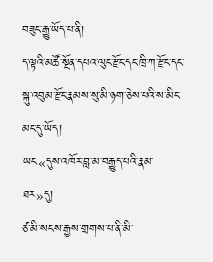བཟུང་རྒྱུ་ཡོད་པ་ནི།
ད་ལྟའི་མཚོ་སྔོན་དཔའ་ལུང་རྫོང་དང་ཁྲི་ཀ་རྫོང་དང་སྐུ་འབུམ་རྫོང་རྣམས་སུ་མི་ཉག་ཅེས་པའི་ས་མིང་མང་དུ་ཡོད།
ཡང«དུས་འཁོར་བླ་མ་བརྒྱུད་པའི་རྣམ་ཐར»དུ།
ཙ་མི་སངས་རྒྱས་གྲགས་པ་ནི་མི་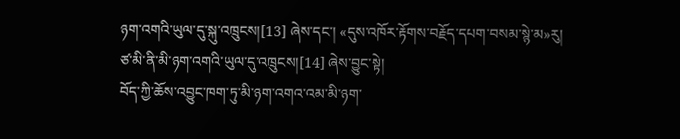ཉག་འགའི་ཡུལ་དུ་སྐུ་འཁྲུངས།[13] ཞེས་དང་། «དུས་འཁོར་རྟོགས་བརྗོད་དཔག་བསམ་སྙེ་མ»རུ།
ཙ་མི་ནི་མི་ཉག་འགའི་ཡུལ་དུ་འཁྲུངས།[14] ཞེས་བྱུང་སྟེ།
བོད་ཀྱི་ཆོས་འབྱུང་ཁག་ཏུ་མི་ཉག་འགའ་འམ་མི་ཉག་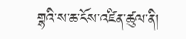གྷའི་ས་ཆ་ངོས་འཛིན་ཚུལ་ནི།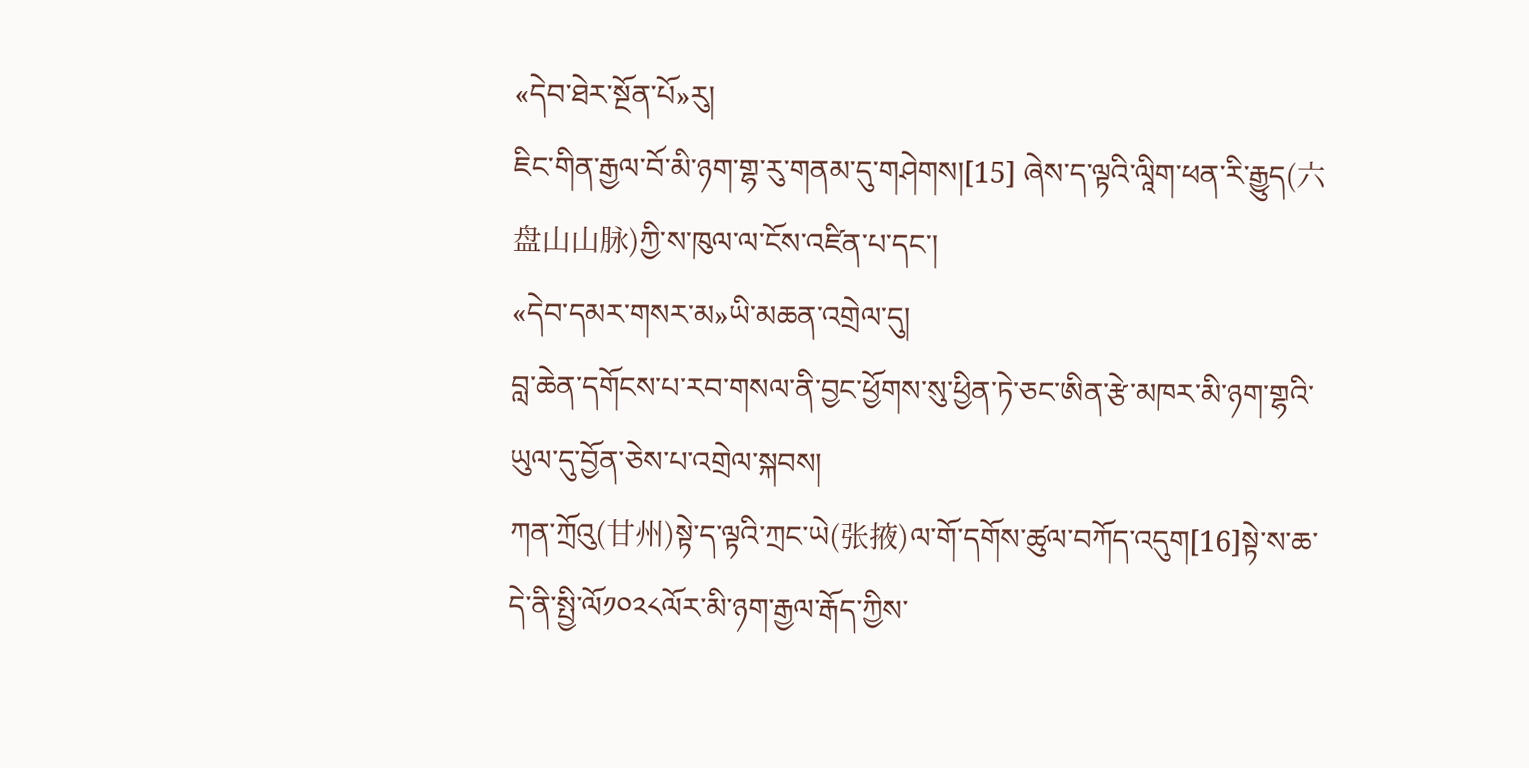«དེབ་ཐེར་སྔོན་པོ»རུ།
ཇིང་གིན་རྒྱལ་བོ་མི་ཉག་གྷ་རུ་གནམ་དུ་གཤེགས།[15] ཞེས་ད་ལྟའི་ལཱིག་ཕན་རི་རྒྱུད(六盘山山脉)ཀྱི་ས་ཁུལ་ལ་ངོས་འཛིན་པ་དང་།
«དེབ་དམར་གསར་མ»ཡི་མཆན་འགྲེལ་དུ།
བླ་ཆེན་དགོངས་པ་རབ་གསལ་ནི་བྱང་ཕྱོགས་སུ་ཕྱིན་ཏེ་ཅང་ཨིན་རྩེ་མཁར་མི་ཉག་གྷའི་ཡུལ་དུ་བྱོན་ཅེས་པ་འགྲེལ་སྐབས།
ཀན་ཀྲོའུ(甘州)སྟེ་ད་ལྟའི་ཀྲང་ཡེ(张掖)ལ་གོ་དགོས་ཚུལ་བཀོད་འདུག[16]སྟེ་ས་ཆ་དེ་ནི་སྤྱི་ལོ༡༠༢༨ལོར་མི་ཉག་རྒྱལ་རྒོད་ཀྱིས་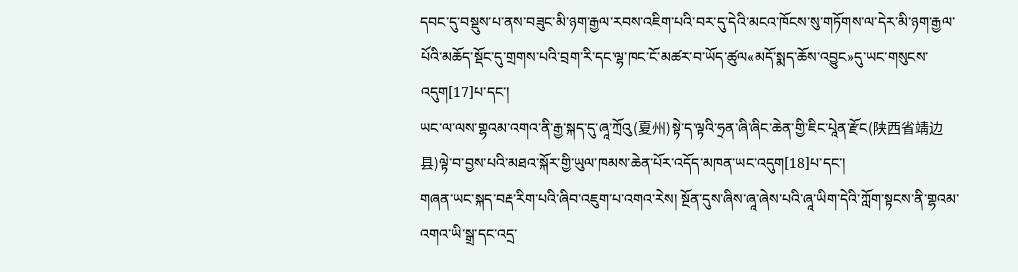དབང་དུ་བསྡུས་པ་ནས་བཟུང་མི་ཉག་རྒྱལ་རབས་འཇིག་པའི་བར་དུ་དེའི་མངའ་ཁོངས་སུ་གཏོགས་ལ་དེར་མི་ཉག་རྒྱལ་པོའི་མཆོད་སྡོང་དུ་གྲགས་པའི་བྲག་རི་དང་ལྷ་ཁང་ངོ་མཚར་བ་ཡོད་ཚུལ«མདོ་སྨད་ཆོས་འབྱུང»དུ་ཡང་གསུངས་འདུག[17]པ་དང་།
ཡང་ལ་ལས་གྷའམ་འགའ་ནི་རྒྱ་སྐད་དུ་ཞཱ་ཀྲོའུ(夏州)སྟེ་ད་ལྟའི་ཧྲན་ཞི་ཞིང་ཆེན་གྱི་ཇིང་པཱེན་རྫོང(陕西省靖边县)ལྟེ་བ་བྱས་པའི་མཐའ་སྐོར་གྱི་ཡུལ་ཁམས་ཆེན་པོར་འདོད་མཁན་ཡང་འདུག[18]པ་དང་།
གཞན་ཡང་སྐད་བརྡ་རིག་པའི་ཞིབ་འཇུག་པ་འགའ་རེས། སྔོན་དུས་ཞིས་ཞཱ་ཞེས་པའི་ཞཱ་ཡིག་དེའི་ཀློག་སྟངས་ནི་གྷའམ་འགའ་ཡི་སྒྲ་དང་འདྲ་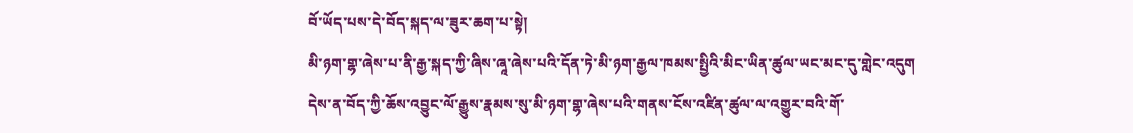བོ་ཡོད་པས་དེ་བོད་སྐད་ལ་ཟུར་ཆག་པ་སྟེ།
མི་ཉག་གྷ་ཞེས་པ་ནི་རྒྱ་སྐད་ཀྱི་ཞིས་ཞཱ་ཞེས་པའི་དོན་ཏེ་མི་ཉག་རྒྱལ་ཁམས་སྤྱིའི་མིང་ཡིན་ཚུལ་ཡང་མང་དུ་གླེང་འདུག
དེས་ན་བོད་ཀྱི་ཆོས་འབྱུང་ལོ་རྒྱུས་རྣམས་སུ་མི་ཉག་གྷ་ཞེས་པའི་གནས་ངོས་འཛིན་ཚུལ་ལ་འགྱུར་བའི་གོ་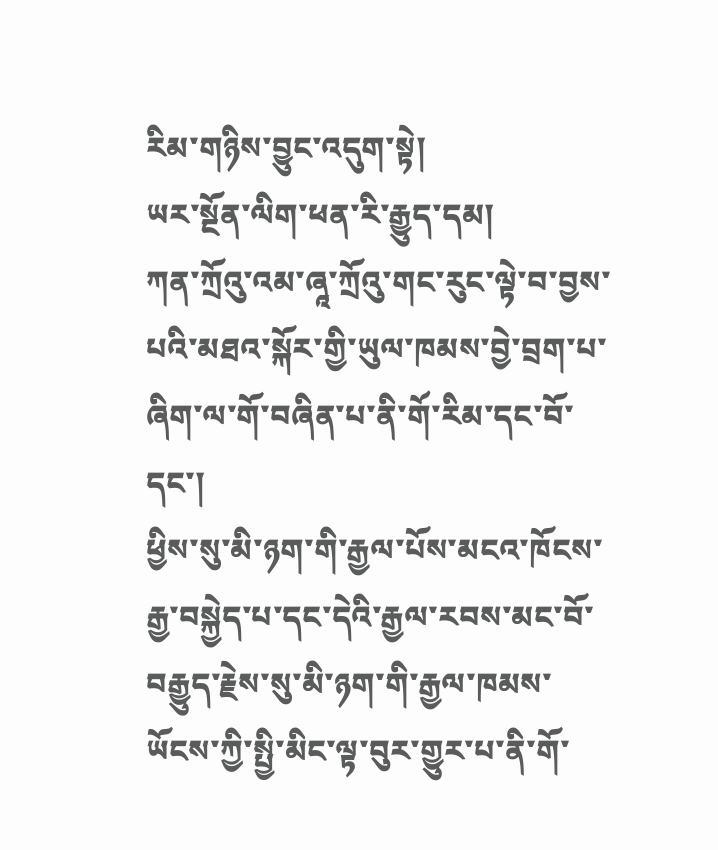རིམ་གཉིས་བྱུང་འདུག་སྟེ།
ཡར་སྔོན་ལིག་ཕན་རི་རྒྱུད་དམ།
ཀན་ཀྲོའུ་འམ་ཞཱ་ཀྲོའུ་གང་རུང་ལྟེ་བ་བྱས་པའི་མཐའ་སྐོར་གྱི་ཡུལ་ཁམས་བྱེ་བྲག་པ་ཞིག་ལ་གོ་བཞིན་པ་ནི་གོ་རིམ་དང་བོ་དང་།
ཕྱིས་སུ་མི་ཉག་གི་རྒྱལ་པོས་མངའ་ཁོངས་རྒྱ་བསྐྱེད་པ་དང་དེའི་རྒྱལ་རབས་མང་བོ་བརྒྱུད་རྗེས་སུ་མི་ཉག་གི་རྒྱལ་ཁམས་ཡོངས་ཀྱི་སྤྱི་མིང་ལྟ་བུར་གྱུར་པ་ནི་གོ་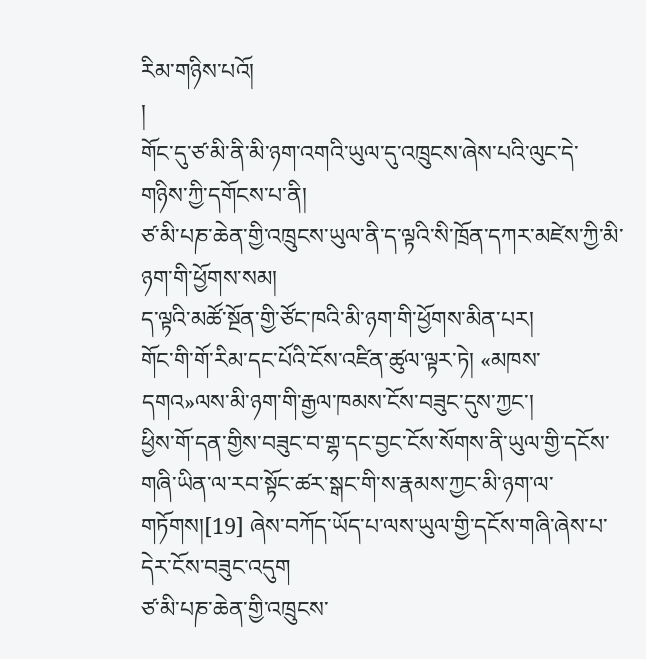རིམ་གཉིས་པའོ།
།
གོང་དུ་ཙ་མི་ནི་མི་ཉག་འགའི་ཡུལ་དུ་འཁྲུངས་ཞེས་པའི་ལུང་དེ་གཉིས་ཀྱི་དགོངས་པ་ནི།
ཙ་མི་པཎ་ཆེན་གྱི་འཁྲུངས་ཡུལ་ནི་ད་ལྟའི་སི་ཁྲོན་དཀར་མཛེས་ཀྱི་མི་ཉག་གི་ཕྱོགས་སམ།
ད་ལྟའི་མཚོ་སྔོན་གྱི་ཙོང་ཁའི་མི་ཉག་གི་ཕྱོགས་མིན་པར།
གོང་གི་གོ་རིམ་དང་པོའི་ངོས་འཛིན་ཚུལ་ལྟར་ཏེ། «མཁས་དགའ»ལས་མི་ཉག་གི་རྒྱལ་ཁམས་ངོས་བཟུང་དུས་ཀྱང་།
ཕྱིས་གོ་དན་གྱིས་བཟུང་བ་གྷ་དང་བྱང་ངོས་སོགས་ནི་ཡུལ་གྱི་དངོས་གཞི་ཡིན་ལ་རབ་སྟོང་ཚར་སྒང་གི་ས་རྣམས་ཀྱང་མི་ཉག་ལ་གཏོགས།[19] ཞེས་བཀོད་ཡོད་པ་ལས་ཡུལ་གྱི་དངོས་གཞི་ཞེས་པ་དེར་ངོས་བཟུང་འདུག
ཙ་མི་པཎ་ཆེན་གྱི་འཁྲུངས་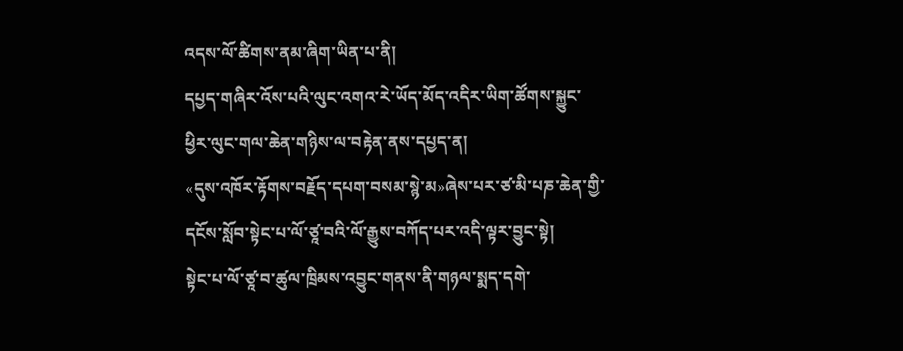འདས་ལོ་ཚིགས་ནམ་ཞིག་ཡིན་པ་ནི།
དཔྱད་གཞིར་འོས་པའི་ལུང་འགའ་རེ་ཡོད་མོད་འདིར་ཡིག་ཚོགས་སྐྱུང་ཕྱིར་ལུང་གལ་ཆེན་གཉིས་ལ་བརྟེན་ནས་དཔྱད་ན།
«དུས་འཁོར་རྟོགས་བརྗོད་དཔག་བསམ་སྙེ་མ»ཞེས་པར་ཙ་མི་པཎ་ཆེན་གྱི་དངོས་སློབ་སྟེང་པ་ལོ་ཙཱ་བའི་ལོ་རྒྱུས་བཀོད་པར་འདི་ལྟར་བྱུང་སྟེ།
སྟེང་པ་ལོ་ཙཱ་བ་ཚུལ་ཁྲིམས་འབྱུང་གནས་ནི་གཉལ་སྨད་དགེ་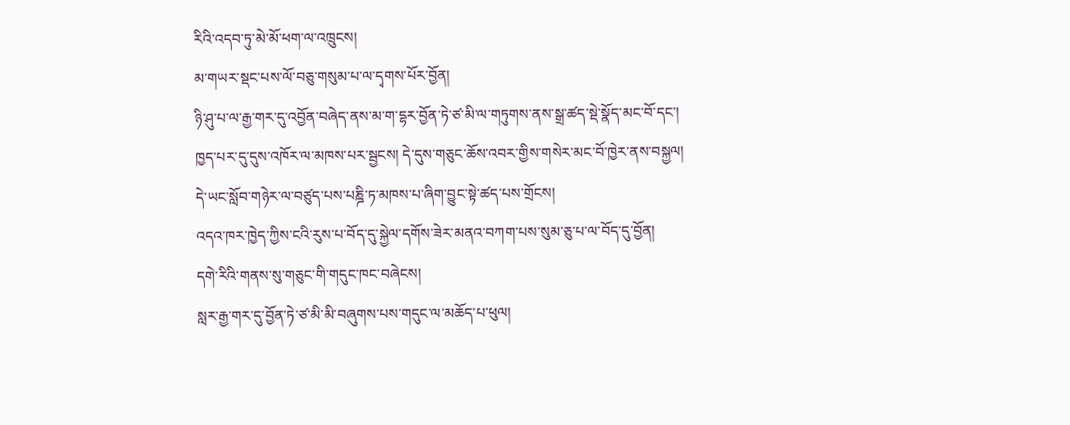རིའི་འདབ་ཏུ་མེ་མོ་ཕག་ལ་འཁྲུངས།
མ་གཡར་སྡང་པས་ལོ་བཅུ་གསུམ་པ་ལ་དྭགས་པོར་བྱོན།
ཉི་ཤུ་པ་ལ་རྒྱ་གར་དུ་འབྱོན་བཞེད་ནས་མ་ག་དྷར་བྱོན་ཏེ་ཙ་མི་ལ་གཏུགས་ནས་སྒྲ་ཚད་སྡེ་སྣོད་མང་བོ་དང་།
ཁྱད་པར་དུ་དུས་འཁོར་ལ་མཁས་པར་སྦྱངས། དེ་དུས་གཅུང་ཆོས་འབར་གྱིས་གསེར་མང་བོ་ཁྱེར་ནས་བསྐྱལ།
དེ་ཡང་སློབ་གཉེར་ལ་བཙུད་པས་པཎྜི་ཏ་མཁས་པ་ཞིག་བྱུང་སྟེ་ཚད་པས་གྲོངས།
འདའ་ཁར་ཁྱེད་ཀྱིས་ངའི་རུས་པ་བོད་དུ་སྐྱེལ་དགོས་ཟེར་མནའ་བཀག་པས་སུམ་ཅུ་པ་ལ་བོད་དུ་བྱོན།
དགེ་རིའི་གནས་སུ་གཅུང་གི་གདུང་ཁང་བཞེངས།
སླར་རྒྱ་གར་དུ་བྱོན་ཏེ་ཙ་མི་མི་བཞུགས་པས་གདུང་ལ་མཆོད་པ་ཕུལ།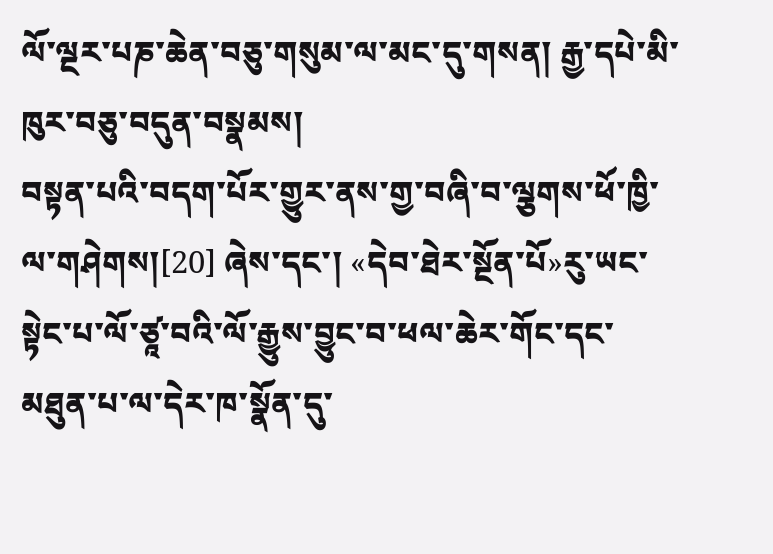ལོ་ལྔར་པཎ་ཆེན་བཅུ་གསུམ་ལ་མང་དུ་གསན། རྒྱ་དཔེ་མི་ཁུར་བཅུ་བདུན་བསྣམས།
བསྟན་པའི་བདག་པོར་གྱུར་ནས་གྱ་བཞི་བ་ལྕགས་ཕོ་ཁྱི་ལ་གཤེགས།[20] ཞེས་དང་། «དེབ་ཐེར་སྔོན་པོ»རུ་ཡང་སྟེང་པ་ལོ་ཙཱ་བའི་ལོ་རྒྱུས་བྱུང་བ་ཕལ་ཆེར་གོང་དང་མཐུན་པ་ལ་དེར་ཁ་སྣོན་དུ་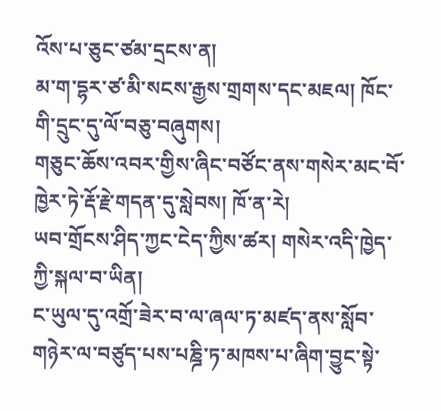འོས་པ་ཅུང་ཙམ་དྲངས་ན།
མ་ག་དྷར་ཙ་མི་སངས་རྒྱས་གྲགས་དང་མཇལ། ཁོང་གི་དྲུང་དུ་ལོ་བཅུ་བཞུགས།
གཅུང་ཆོས་འབར་གྱིས་ཞིང་བཙོང་ནས་གསེར་མང་བོ་ཁྱེར་ཏེ་རྡོ་རྗེ་གདན་དུ་སླེབས། ཁོ་ན་རེ།
ཡབ་གྲོངས་ཤིད་ཀྱང་ངེད་ཀྱིས་ཚར། གསེར་འདི་ཁྱེད་ཀྱི་སྐལ་བ་ཡིན།
ང་ཡུལ་དུ་འགྲོ་ཟེར་བ་ལ་ཞལ་ཏ་མཛད་ནས་སློབ་གཉེར་ལ་བཙུད་པས་པཎྜི་ཏ་མཁས་པ་ཞིག་བྱུང་སྟེ་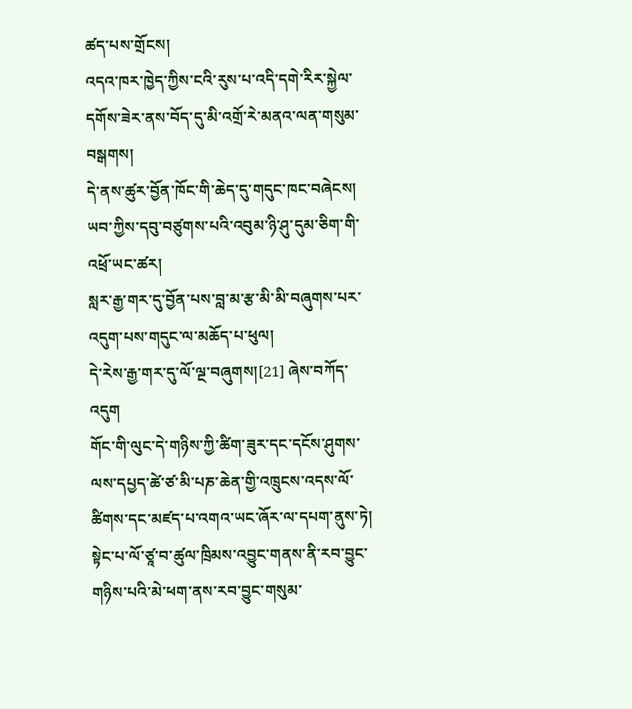ཚད་པས་གྲོངས།
འདའ་ཁར་ཁྱེད་ཀྱིས་ངའི་རུས་པ་འདི་དགེ་རིར་སྐྱེལ་དགོས་ཟེར་ནས་བོད་དུ་མི་འགྲོ་རེ་མནའ་ལན་གསུམ་བསྒགས།
དེ་ནས་ཚུར་བྱོན་ཁོང་གི་ཆེད་དུ་གདུང་ཁང་བཞེངས།
ཡབ་ཀྱིས་དབུ་བཙུགས་པའི་འབུམ་ཉི་ཤུ་དུམ་ཅིག་གི་འཕྲོ་ཡང་ཚར།
སླར་རྒྱ་གར་དུ་བྱོན་པས་བླ་མ་རྩ་མི་མི་བཞུགས་པར་འདུག་པས་གདུང་ལ་མཆོད་པ་ཕུལ།
དེ་རེས་རྒྱ་གར་དུ་ལོ་ལྔ་བཞུགས།[21] ཞེས་བཀོད་འདུག
གོང་གི་ལུང་དེ་གཉིས་ཀྱི་ཚིག་ཟུར་དང་དངོས་ཤུགས་ལས་དཔྱད་ཚེ་ཙ་མི་པཎ་ཆེན་གྱི་འཁྲུངས་འདས་ལོ་ཚིགས་དང་མཛད་པ་འགའ་ཡང་ཞོར་ལ་དཔག་ནུས་ཏེ།
སྟེང་པ་ལོ་ཙཱ་བ་ཚུལ་ཁྲིམས་འབྱུང་གནས་ནི་རབ་བྱུང་གཉིས་པའི་མེ་ཕག་ནས་རབ་བྱུང་གསུམ་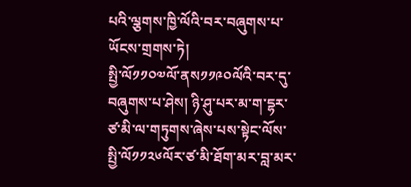པའི་ལྕགས་ཁྱི་ལོའི་བར་བཞུགས་པ་ཡོངས་གྲགས་ཏེ།
སྤྱི་ལོ༡༡༠༧ལོ་ནས༡༡༩༠ལོའི་བར་དུ་བཞུགས་པ་ཤེས། ཉི་ཤུ་པར་མ་ག་དྷར་ཙ་མི་ལ་གཏུགས་ཞེས་པས་སྟེང་ལོས་སྤྱི་ལོ༡༡༢༦ལོར་ཙ་མི་ཐོག་མར་བླ་མར་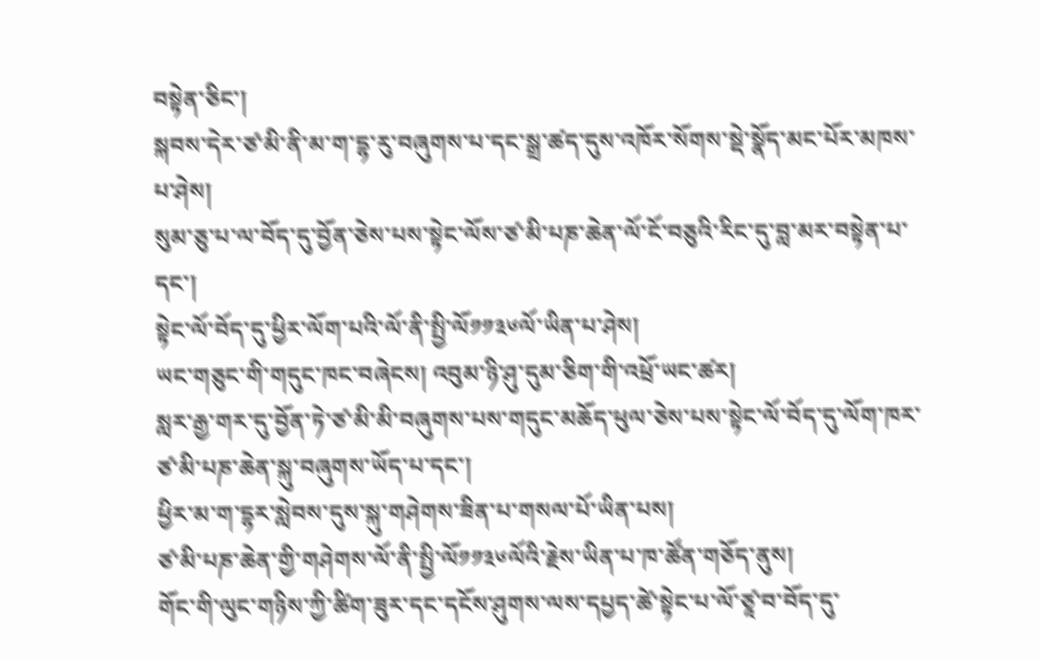བསྟེན་ཅིང་།
སྐབས་དེར་ཙ་མི་ནི་མ་ག་དྷ་རུ་བཞུགས་པ་དང་སྒྲ་ཚད་དུས་འཁོར་སོགས་སྡེ་སྣོད་མང་པོར་མཁས་པ་ཤེས།
སུམ་ཅུ་པ་ལ་བོད་དུ་བྱོན་ཅེས་པས་སྟེང་ལོས་ཙ་མི་པཎ་ཆེན་ལོ་ངོ་བཅུའི་རིང་དུ་བླ་མར་བསྟེན་པ་དང་།
སྟེང་ལོ་བོད་དུ་ཕྱིར་ལོག་པའི་ལོ་ནི་སྤྱི་ལོ༡༡༣༦ལོ་ཡིན་པ་ཤེས།
ཡང་གཅུང་གི་གདུང་ཁང་བཞེངས། འབུམ་ཉི་ཤུ་དུམ་ཅིག་གི་འཕྲོ་ཡང་ཚར།
སླར་རྒྱ་གར་དུ་བྱོན་ཏེ་ཙ་མི་མི་བཞུགས་པས་གདུང་མཆོད་ཕུལ་ཅེས་པས་སྟེང་ལོ་བོད་དུ་ལོག་ཁར་ཙ་མི་པཎ་ཆེན་སྐུ་བཞུགས་ཡོད་པ་དང་།
ཕྱིར་མ་ག་དྷར་སླེབས་དུས་སྐུ་གཤེགས་ཟིན་པ་གསལ་པོ་ཡིན་པས།
ཙ་མི་པཎ་ཆེན་གྱི་གཤེགས་ལོ་ནི་སྤྱི་ལོ༡༡༣༦ལོའི་རྗེས་ཡིན་པ་ཁ་ཚོན་གཅོད་ནུས།
གོང་གི་ལུང་གཉིས་ཀྱི་ཚིག་ཟུར་དང་དངོས་ཤུགས་ལས་དཔྱད་ཚེ་སྟེང་པ་ལོ་ཙཱ་བ་བོད་དུ་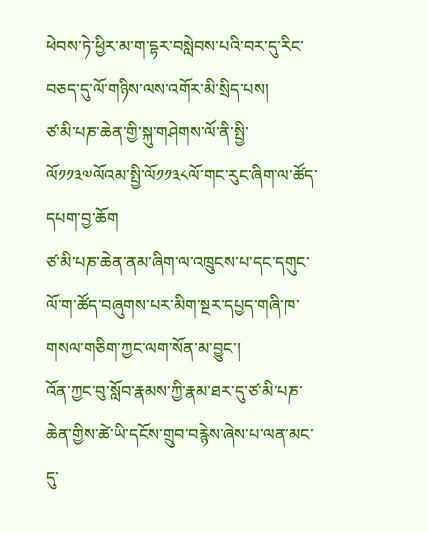ཕེབས་ཏེ་ཕྱིར་མ་ག་དྷར་བསླེབས་པའི་བར་དུ་རིང་བཅད་དུ་ལོ་གཉིས་ལས་འགོར་མི་སྲིད་པས།
ཙ་མི་པཎ་ཆེན་གྱི་སྐུ་གཤེགས་ལོ་ནི་སྤྱི་ལོ༡༡༣༧ལོའམ་སྤྱི་ལོ༡༡༣༨ལོ་གང་རུང་ཞིག་ལ་ཚོད་དཔག་བྱ་ཆོག
ཙ་མི་པཎ་ཆེན་ནམ་ཞིག་ལ་འཁྲུངས་པ་དང་དགུང་ལོ་ག་ཚོད་བཞུགས་པར་མིག་སྔར་དཔྱད་གཞི་ཁ་གསལ་གཅིག་ཀྱང་ལག་སོན་མ་བྱུང་།
འོན་ཀྱང་བུ་སློབ་རྣམས་ཀྱི་རྣམ་ཐར་དུ་ཙ་མི་པཎ་ཆེན་གྱིས་ཚེ་ཡི་དངོས་གྲུབ་བརྙེས་ཞེས་པ་ལན་མང་དུ་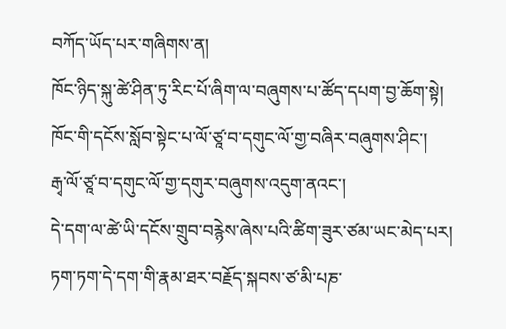བཀོད་ཡོད་པར་གཞིགས་ན།
ཁོང་ཉིད་སྐུ་ཚེ་ཤིན་ཏུ་རིང་པོ་ཞིག་ལ་བཞུགས་པ་ཚོད་དཔག་བྱ་ཆོག་སྟེ།
ཁོང་གི་དངོས་སློབ་སྟེང་པ་ལོ་ཙཱ་བ་དགུང་ལོ་གྱ་བཞིར་བཞུགས་ཤིང་།
རྒྭ་ལོ་ཙཱ་བ་དགུང་ལོ་གྱ་དགུར་བཞུགས་འདུག་ནའང་།
དེ་དག་ལ་ཚེ་ཡི་དངོས་གྲུབ་བརྙེས་ཞེས་པའི་ཚིག་ཟུར་ཙམ་ཡང་མེད་པར།
ཏག་ཏག་དེ་དག་གི་རྣམ་ཐར་བརྗོད་སྐབས་ཙ་མི་པཎ་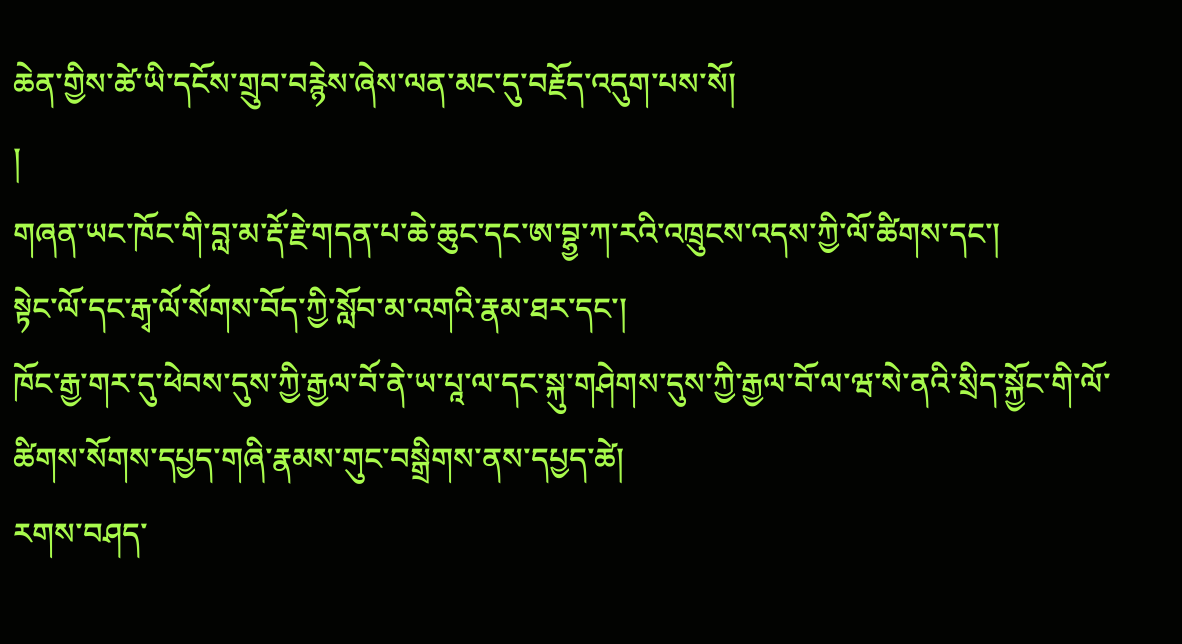ཆེན་གྱིས་ཚེ་ཡི་དངོས་གྲུབ་བརྙེས་ཞེས་ལན་མང་དུ་བརྗོད་འདུག་པས་སོ།
།
གཞན་ཡང་ཁོང་གི་བླ་མ་རྡོ་རྗེ་གདན་པ་ཆེ་ཆུང་དང་ཨ་བྷྱ་ཀ་རའི་འཁྲུངས་འདས་ཀྱི་ལོ་ཚིགས་དང་།
སྟེང་ལོ་དང་རྒྭ་ལོ་སོགས་བོད་ཀྱི་སློབ་མ་འགའི་རྣམ་ཐར་དང་།
ཁོང་རྒྱ་གར་དུ་ཕེབས་དུས་ཀྱི་རྒྱལ་བོ་ནེ་ཡ་པཱ་ལ་དང་སྐུ་གཤེགས་དུས་ཀྱི་རྒྱལ་བོ་ལ་ཝ་སེ་ནའི་སྲིད་སྐྱོང་གི་ལོ་ཚིགས་སོགས་དཔྱད་གཞི་རྣམས་གུང་བསྒྲིགས་ནས་དཔྱད་ཚེ།
རགས་བཤད་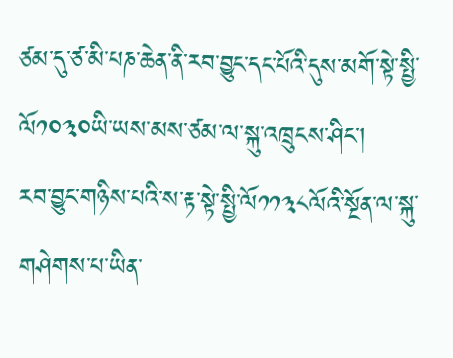ཙམ་དུ་ཙ་མི་པཎ་ཆེན་ནི་རབ་བྱུང་དང་པོའི་དུས་མགོ་སྟེ་སྤྱི་ལོ༡༠༣༠ཡི་ཡས་མས་ཙམ་ལ་སྐུ་འཁྲུངས་ཤིང་།
རབ་བྱུང་གཉིས་པའི་ས་རྟ་སྟེ་སྤྱི་ལོ༡༡༣༨ལོའི་སྔོན་ལ་སྐུ་གཤེགས་པ་ཡིན་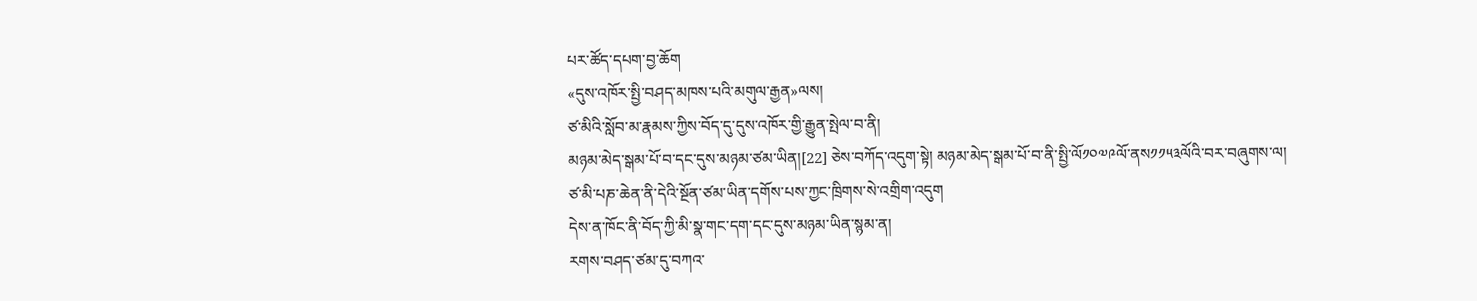པར་ཚོད་དཔག་བྱ་ཆོག
«དུས་འཁོར་སྤྱི་བཤད་མཁས་པའི་མགུལ་རྒྱན»ལས།
ཙ་མིའི་སློབ་མ་རྣམས་ཀྱིས་བོད་དུ་དུས་འཁོར་གྱི་རྒྱུན་སྤེལ་བ་ནི།
མཉམ་མེད་སྒམ་པོ་བ་དང་དུས་མཉམ་ཙམ་ཡིན།[22] ཅེས་བཀོད་འདུག་སྟེ། མཉམ་མེད་སྒམ་པོ་བ་ནི་སྤྱི་ལོ༡༠༧༩ལོ་ནས༡༡༥༣ལོའི་བར་བཞུགས་ལ།
ཙ་མི་པཎ་ཆེན་ནི་དེའི་སྔོན་ཙམ་ཡིན་དགོས་པས་ཀྱང་ཁྲིགས་སེ་འགྲིག་འདུག
དེས་ན་ཁོང་ནི་བོད་ཀྱི་མི་སྣ་གང་དག་དང་དུས་མཉམ་ཡིན་སྙམ་ན།
རགས་བཤད་ཙམ་དུ་བཀའ་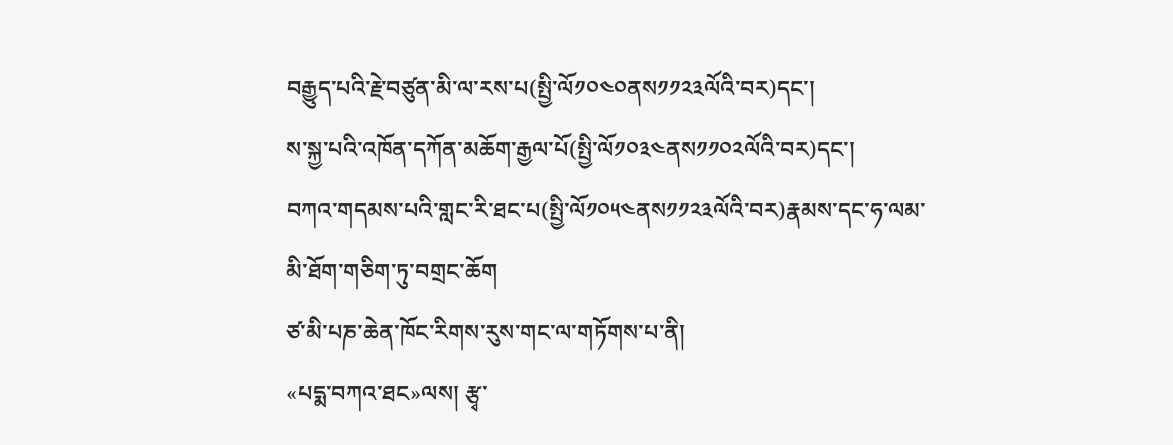བརྒྱུད་པའི་རྗེ་བཙུན་མི་ལ་རས་པ(སྤྱི་ལོ༡༠༤༠ནས༡༡༢༣ལོའི་བར)དང་།
ས་སྐྱ་པའི་འཁོན་དཀོན་མཆོག་རྒྱལ་པོ(སྤྱི་ལོ༡༠༣༤ནས༡༡༠༢ལོའི་བར)དང་།
བཀའ་གདམས་པའི་གླང་རི་ཐང་པ(སྤྱི་ལོ༡༠༥༤ནས༡༡༢༣ལོའི་བར)རྣམས་དང་ཧ་ལམ་མི་ཐོག་གཅིག་ཏུ་བགྲང་ཆོག
ཙ་མི་པཎ་ཆེན་ཁོང་རིགས་རུས་གང་ལ་གཏོགས་པ་ནི།
«པདྨ་བཀའ་ཐང»ལས། རྩྭ་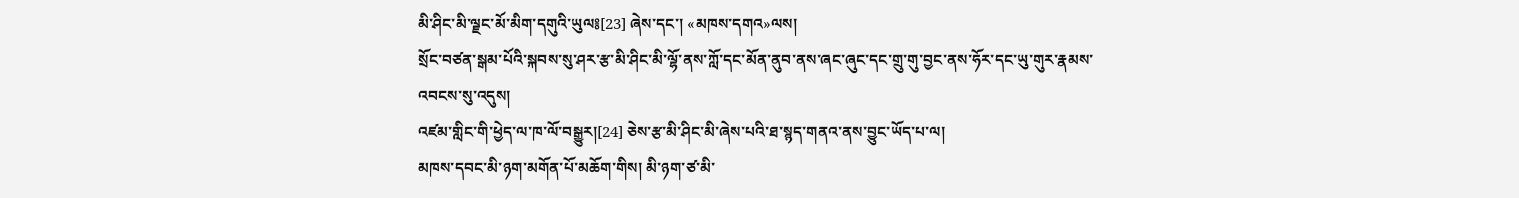མི་ཤིང་མི་ལྗང་མོ་མིག་དགུའི་ཡུལ༔[23] ཞེས་དང་། «མཁས་དགའ»ལས།
སྲོང་བཙན་སྒམ་པོའི་སྐབས་སུ་ཤར་རྩ་མི་ཤིང་མི་ལྷོ་ནས་ཀློ་དང་མོན་ནུབ་ནས་ཞང་ཞུང་དང་གྲུ་གུ་བྱང་ནས་ཧོར་དང་ཡུ་གུར་རྣམས་འབངས་སུ་འདུས།
འཛམ་གླིང་གི་ཕྱེད་ལ་ཁ་ལོ་བསྒྱུར།[24] ཅེས་རྩ་མི་ཤིང་མི་ཞེས་པའི་ཐ་སྙད་གནའ་ནས་བྱུང་ཡོད་པ་ལ།
མཁས་དབང་མི་ཉག་མགོན་པོ་མཆོག་གིས། མི་ཉག་ཙ་མི་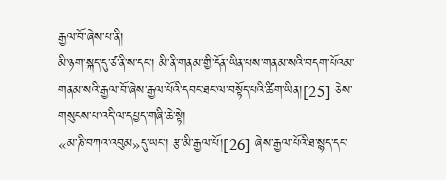རྒྱལ་བོ་ཞེས་པ་ནི།
མི་ཉག་སྐད་དུ་ཙ་ནི་ས་དང་། མི་ནི་གནམ་གྱི་དོན་ཡིན་པས་གནམ་སའི་བདག་པོའམ་གནམ་སའི་རྒྱལ་བོ་ཞེས་རྒྱལ་པོའི་དབང་ཐང་ལ་བསྟོད་པའི་ཚིག་ཡིན།[25] ཅེས་གསུངས་པ་འདི་ལ་དཔྱད་གཞི་ཆེ་སྟེ།
«མ་ཎི་བཀའ་འབུམ»དུ་ཡང་། རྩ་མི་རྒྱལ་པོ།[26] ཞེས་རྒྱལ་པོའི་ཐ་སྙད་དང་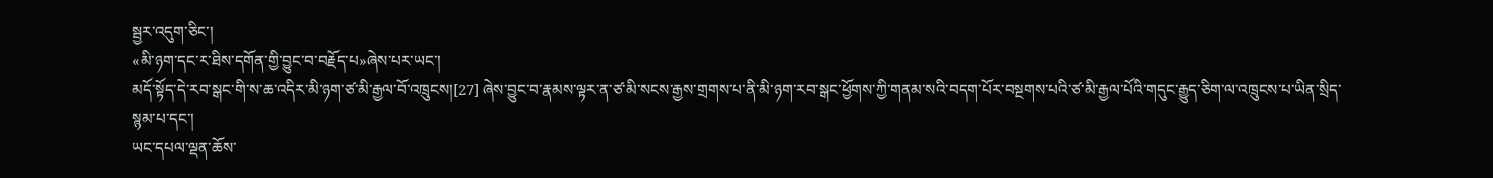སྦྱར་འདུག་ཅིང་།
«མི་ཉག་དང་ར་ཐིས་དགོན་གྱི་བྱུང་བ་བརྗོད་པ»ཞེས་པར་ཡང་།
མདོ་སྟོད་དེ་རབ་སྒང་གི་ས་ཆ་འདིར་མི་ཉག་ཙ་མི་རྒྱལ་བོ་འཁྲུངས།[27] ཞེས་བྱུང་བ་རྣམས་ལྟར་ན་ཙ་མི་སངས་རྒྱས་གྲགས་པ་ནི་མི་ཉག་རབ་སྒང་ཕྱོགས་ཀྱི་གནམ་སའི་བདག་པོར་བསྔགས་པའི་ཙ་མི་རྒྱལ་པོའི་གདུང་རྒྱུད་ཅིག་ལ་འཁྲུངས་པ་ཡིན་སྲིད་སྙམ་པ་དང་།
ཡང་དཔལ་ལྡན་ཆོས་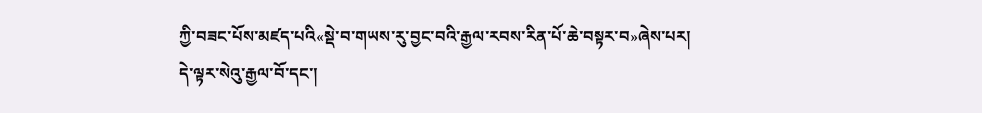ཀྱི་བཟང་པོས་མཛད་པའི«སྡེ་བ་གཡས་རུ་བྱང་བའི་རྒྱལ་རབས་རིན་པོ་ཆེ་བསྟར་བ»ཞེས་པར།
དེ་ལྟར་སེའུ་རྒྱལ་བོ་དང་།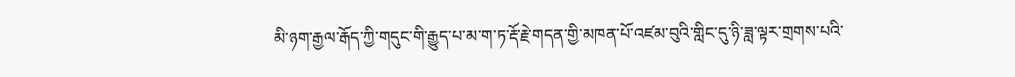མི་ཉག་རྒྱལ་རྒོད་ཀྱི་གདུང་གི་རྒྱུད་པ་མ་ག་ཏ་རྡོ་རྗེ་གདན་གྱི་མཁན་པོ་འཛམ་བུའི་གླིང་དུ་ཉི་ཟླ་ལྟར་གྲགས་པའི་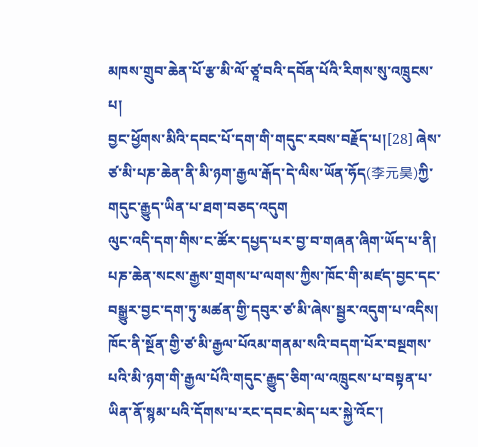མཁས་གྲུབ་ཆེན་པོ་རྩ་མི་ལོ་ཙཱ་བའི་དབོན་པོའི་རིགས་སུ་འཁྲུངས་པ།
བྱང་ཕྱོགས་མིའི་དབང་པོ་དག་གི་གདུང་རབས་བརྗོད་པ།[28] ཞེས་ཙ་མི་པཎ་ཆེན་ནི་མི་ཉག་རྒྱལ་རྒོད་དེ་ལིས་ཡོན་ཧོད(李元昊)ཀྱི་གདུང་རྒྱུད་ཡིན་པ་ཐག་བཅད་འདུག
ལུང་འདི་དག་གིས་ང་ཚོར་དཔྱད་པར་བྱ་བ་གཞན་ཞིག་ཡོད་པ་ནི།
པཎ་ཆེན་སངས་རྒྱས་གྲགས་པ་ལགས་ཀྱིས་ཁོང་གི་མཛད་བྱང་དང་བསྒྱུར་བྱང་དག་ཏུ་མཚན་གྱི་དབུར་ཙ་མི་ཞེས་སྦྱར་འདུག་པ་འདིས།
ཁོང་ནི་སྔོན་གྱི་ཙ་མི་རྒྱལ་པོའམ་གནམ་སའི་བདག་པོར་བསྔགས་པའི་མི་ཉག་གི་རྒྱལ་པོའི་གདུང་རྒྱུད་ཅིག་ལ་འཁྲུངས་པ་བསྟན་པ་ཡིན་ནོ་སྙམ་པའི་དོགས་པ་རང་དབང་མེད་པར་སྐྱེ་འོང་།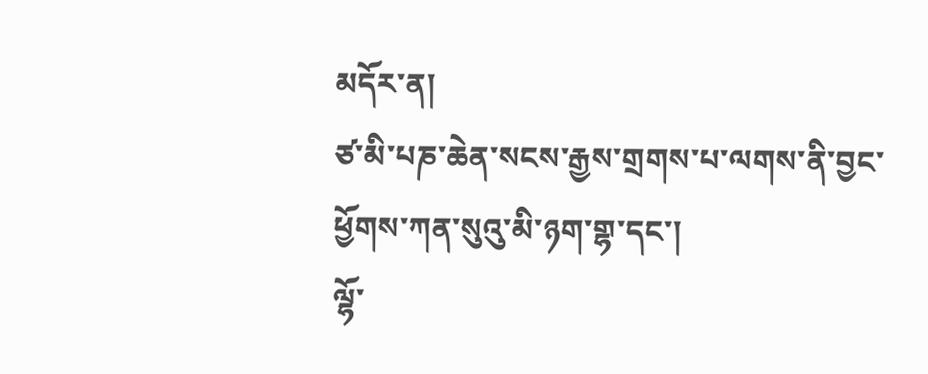མདོར་ན།
ཙ་མི་པཎ་ཆེན་སངས་རྒྱས་གྲགས་པ་ལགས་ནི་བྱང་ཕྱོགས་ཀན་སུའུ་མི་ཉག་གྷ་དང་།
ལྷོ་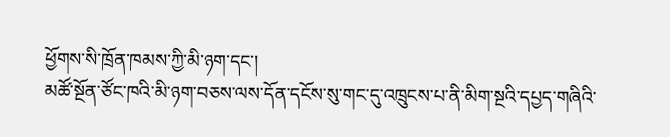ཕྱོགས་སི་ཁྲོན་ཁམས་ཀྱི་མི་ཉག་དང་།
མཚོ་སྔོན་ཙོང་ཁའི་མི་ཉག་བཅས་ལས་དོན་དངོས་སུ་གང་དུ་འཁྲུངས་པ་ནི་མིག་སྔའི་དཔྱད་གཞིའི་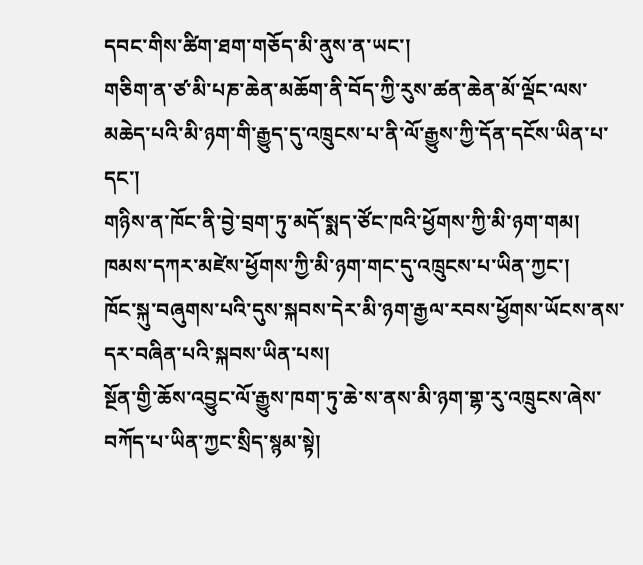དབང་གིས་ཚིག་ཐག་གཅོད་མི་ནུས་ན་ཡང་།
གཅིག་ན་ཙ་མི་པཎ་ཆེན་མཆོག་ནི་བོད་ཀྱི་རུས་ཚན་ཆེན་མོ་ལྡོང་ལས་མཆེད་པའི་མི་ཉག་གི་རྒྱུད་དུ་འཁྲུངས་པ་ནི་ལོ་རྒྱུས་ཀྱི་དོན་དངོས་ཡིན་པ་དང་།
གཉིས་ན་ཁོང་ནི་བྱེ་བྲག་ཏུ་མདོ་སྨད་ཙོང་ཁའི་ཕྱོགས་ཀྱི་མི་ཉག་གམ།
ཁམས་དཀར་མཛེས་ཕྱོགས་ཀྱི་མི་ཉག་གང་དུ་འཁྲུངས་པ་ཡིན་ཀྱང་།
ཁོང་སྐུ་བཞུགས་པའི་དུས་སྐབས་དེར་མི་ཉག་རྒྱལ་རབས་ཕྱོགས་ཡོངས་ནས་དར་བཞིན་པའི་སྐབས་ཡིན་པས།
སྔོན་གྱི་ཆོས་འབྱུང་ལོ་རྒྱུས་ཁག་ཏུ་ཆེ་ས་ནས་མི་ཉག་གྷ་རུ་འཁྲུངས་ཞེས་བཀོད་པ་ཡིན་ཀྱང་སྲིད་སྙམ་སྟེ།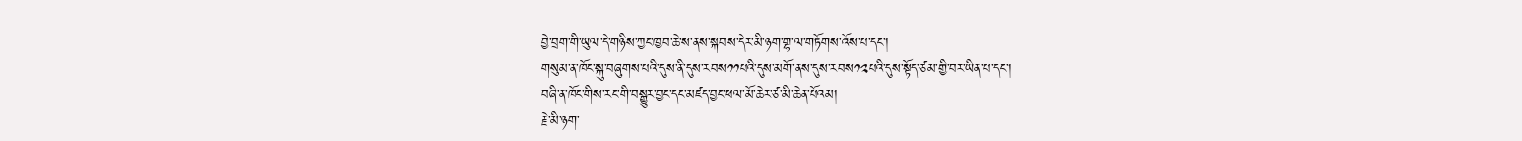བྱེ་བྲག་གི་ཡུལ་དེ་གཉིས་ཀྱང་ཁྱབ་ཆེ་ས་ནས་སྐབས་དེར་མི་ཉག་གྷ་ལ་གཏོགས་འོས་པ་དང་།
གསུམ་ན་ཁོང་སྐུ་བཞུགས་པའི་དུས་ནི་དུས་རབས༡༡པའི་དུས་མགོ་ནས་དུས་རབས༡༢པའི་དུས་སྟོད་ཙམ་གྱི་བར་ཡིན་པ་དང་།
བཞི་ན་ཁོང་གིས་རང་གི་བསྒྱུར་བྱང་དང་མཛད་བྱང་ཕལ་མོ་ཆེར་ཙ་མི་ཆེན་པོའམ།
རྗེ་མི་ཉག་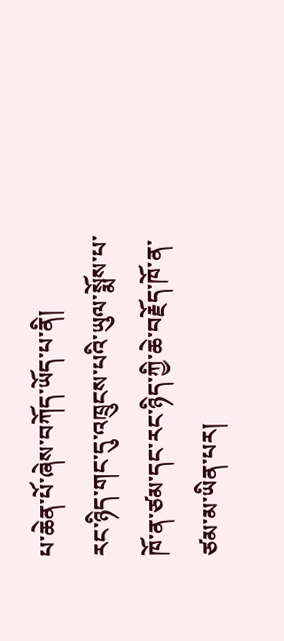པ་ཆེན་པོ་ཞེས་བཀོད་ཡོད་པ་ནི།
རང་ཉིད་གང་དུ་འཁྲུངས་པའི་ཡུལ་སྨོས་པ་ཁོ་ན་ཙམ་དང་རང་ཉིད་ཀྱི་ཆེ་བརྗོད་ཁོ་ན་ཙམ་མ་ཡིན་པར།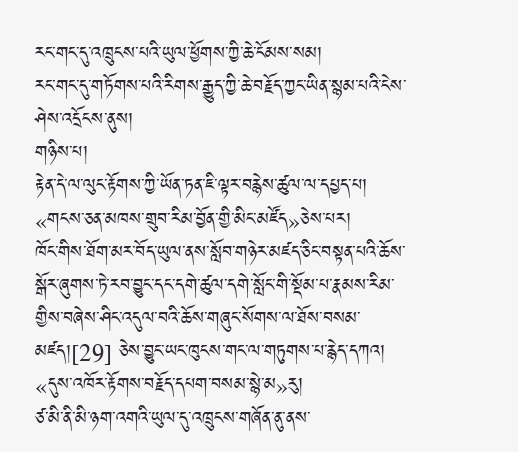རང་གང་དུ་འཁྲུངས་པའི་ཡུལ་ཕྱོགས་ཀྱི་ཆེ་ངོམས་སམ།
རང་གང་དུ་གཏོགས་པའི་རིགས་རྒྱུད་ཀྱི་ཆེ་བརྗོད་ཀྱང་ཡིན་སྙམ་པའི་ངེས་ཤེས་འདྲོངས་ནུས།
གཉིས་པ།
རྟེན་དེ་ལ་ལུང་རྟོགས་ཀྱི་ཡོན་ཏན་ཇི་ལྟར་བརྙེས་ཚུལ་ལ་དཔྱད་པ།
«གངས་ཅན་མཁས་གྲུབ་རིམ་བྱོན་གྱི་མིང་མཛོད»ཅེས་པར།
ཁོང་གིས་ཐོག་མར་བོད་ཡུལ་ནས་སློབ་གཉེར་མཛད་ཅིང་བསྟན་པའི་ཆོས་སྒོར་ཞུགས་ཏེ་རབ་བྱུང་དང་དགེ་ཚུལ་དགེ་སློང་གི་སྡོམ་པ་རྣམས་རིམ་གྱིས་བཞེས་ཤིང་འདུལ་བའི་ཆོས་གཞུང་སོགས་ལ་ཐོས་བསམ་མཛད།[29] ཅེས་བྱུང་ཡང་ཁུངས་གང་ལ་གཏུགས་པ་རྙེད་དཀའ།
«དུས་འཁོར་རྟོགས་བརྗོད་དཔག་བསམ་སྙེ་མ»རུ།
ཙ་མི་ནི་མི་ཉག་འགའི་ཡུལ་དུ་འཁྲུངས་གཞོན་ནུ་ནས་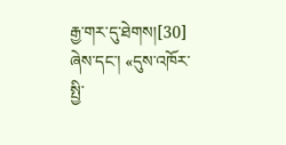རྒྱ་གར་དུ་ཐེགས།[30] ཞེས་དང་། «དུས་འཁོར་སྤྱི་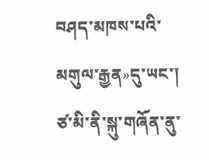བཤད་མཁས་པའི་མགུལ་རྒྱན»དུ་ཡང་།
ཙ་མི་ནི་སྐུ་གཞོན་ནུ་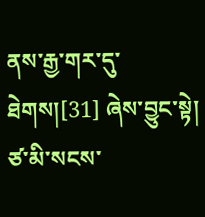ནས་རྒྱ་གར་དུ་ཐེགས།[31] ཞེས་བྱུང་སྟེ།
ཙ་མི་སངས་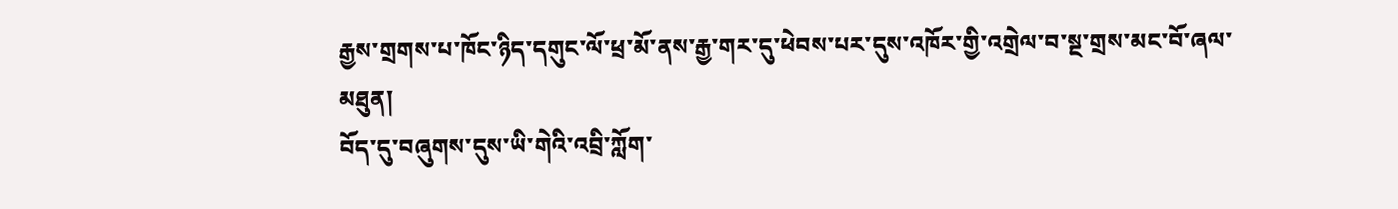རྒྱས་གྲགས་པ་ཁོང་ཉིད་དགུང་ལོ་ཕྲ་མོ་ནས་རྒྱ་གར་དུ་ཕེབས་པར་དུས་འཁོར་གྱི་འགྲེལ་བ་སྔ་གྲས་མང་བོ་ཞལ་མཐུན།
བོད་དུ་བཞུགས་དུས་ཡི་གེའི་འབྲི་ཀློག་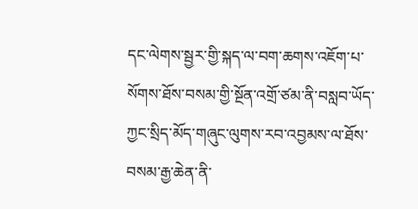དང་ལེགས་སྦྱར་གྱི་སྐད་ལ་བག་ཆགས་འཇོག་པ་སོགས་ཐོས་བསམ་གྱི་སྔོན་འགྲོ་ཙམ་ནི་བསླབ་ཡོད་ཀྱང་སྲིད་མོད་གཞུང་ལུགས་རབ་འབྱམས་ལ་ཐོས་བསམ་རྒྱ་ཆེན་ནི་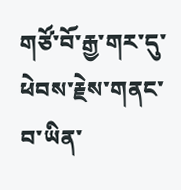གཙོ་བོ་རྒྱ་གར་དུ་ཕེབས་རྗེས་གནང་བ་ཡིན་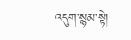འདུག་སྙམ་སྟེ།